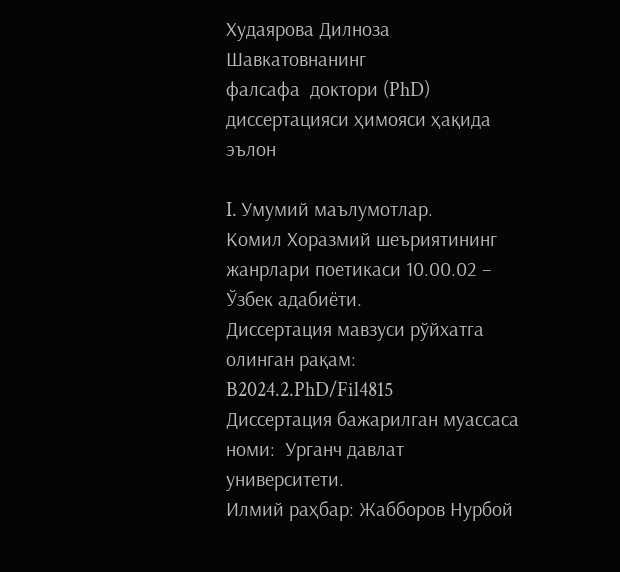Худаярова Дилноза Шавкатовнанинг
фалсафа  доктори (PhD) диссертацияси ҳимояси ҳақида эълон

I. Умумий маълумотлар.
Комил Хоразмий шеъриятининг жанрлари поетикаси 10.00.02 – Ўзбек адабиёти.
Диссертация мавзуси рўйхатга олинган рақам: B2024.2.PhD/Fil4815
Диссертация бажарилган муассаса номи:  Урганч давлат университети.
Илмий раҳбар: Жабборов Нурбой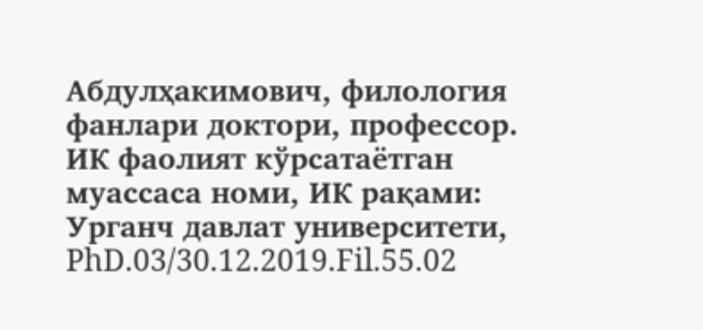Абдулҳакимович, филология фанлари доктори, профессор.
ИК фаолият кўрсатаётган муассаса номи, ИК рақами:  Урганч давлат университети, PhD.03/30.12.2019.Fil.55.02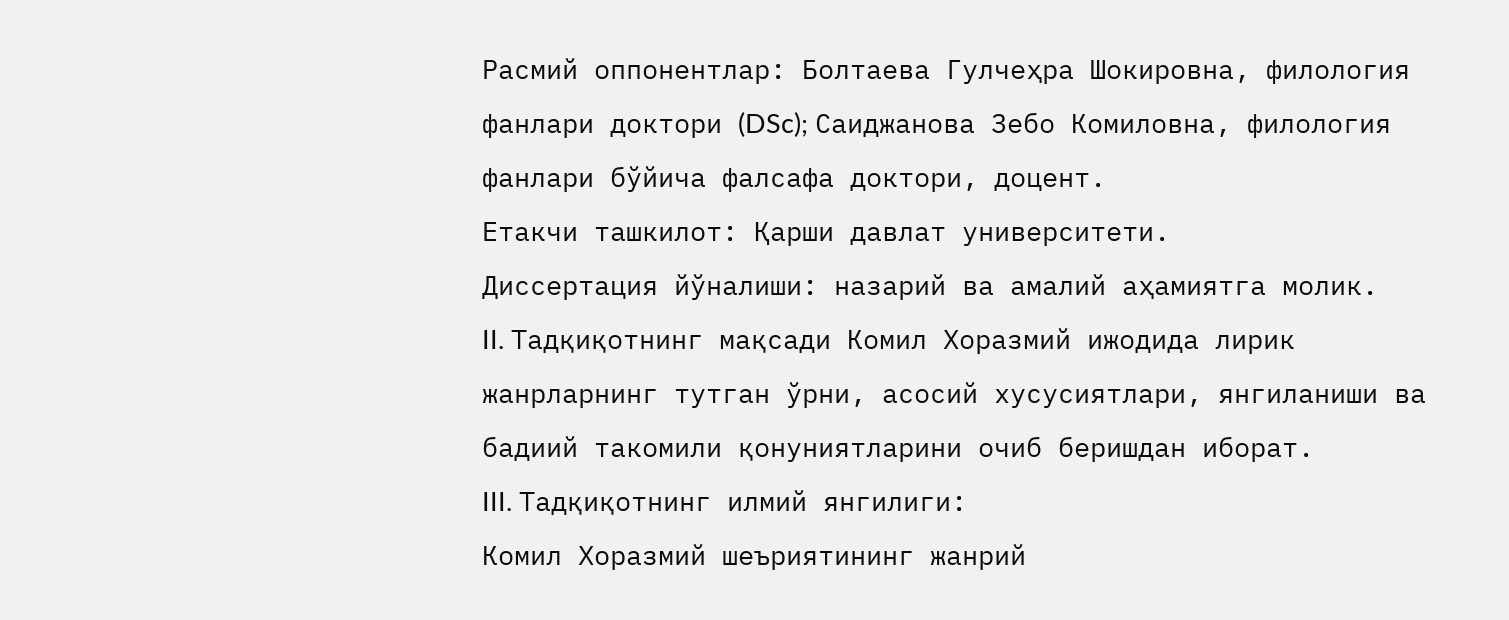Расмий оппонентлар: Болтаева Гулчеҳра Шокировна, филология фанлари доктори (DSc); Саиджанова Зебо Комиловна, филология фанлари бўйича фалсафа доктори, доцент.
Етакчи ташкилот: Қарши давлат университети.
Диссертация йўналиши: назарий ва амалий аҳамиятга молик.
II. Тадқиқотнинг мақсади Комил Хоразмий ижодида лирик жанрларнинг тутган ўрни, асосий хусусиятлари, янгиланиши ва бадиий такомили қонуниятларини очиб беришдан иборат.
III. Тадқиқотнинг илмий янгилиги:
Комил Хоразмий шеъриятининг жанрий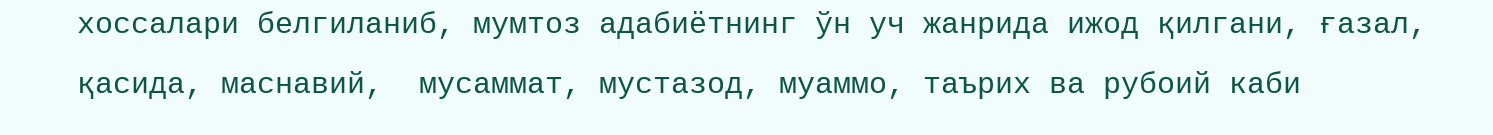хоссалари белгиланиб, мумтоз адабиётнинг ўн уч жанрида ижод қилгани, ғазал, қасида, маснавий,  мусаммат, мустазод, муаммо, таърих ва рубоий каби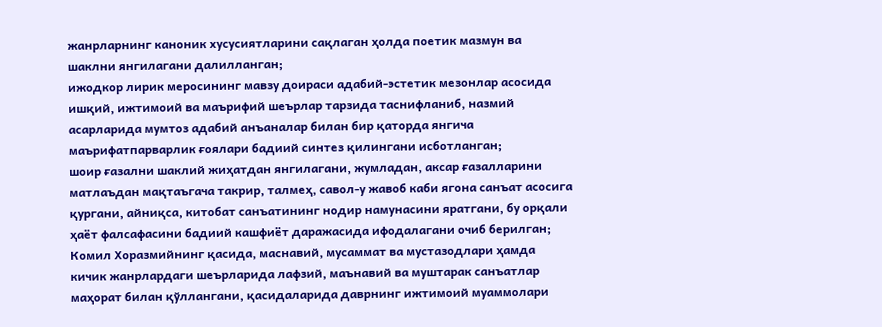жанрларнинг каноник хусусиятларини сақлаган ҳолда поетик мазмун ва шаклни янгилагани далилланган;
ижодкор лирик меросининг мавзу доираси адабий-эстетик мезонлар асосида ишқий, ижтимоий ва маърифий шеърлар тарзида таснифланиб, назмий асарларида мумтоз адабий анъаналар билан бир қаторда янгича маърифатпарварлик ғоялари бадиий синтез қилингани исботланган;
шоир ғазални шаклий жиҳатдан янгилагани, жумладан, аксар ғазалларини матлаъдан мақтаъгача такрир, талмеҳ, савол-у жавоб каби ягона санъат асосига қургани, айниқса, китобат санъатининг нодир намунасини яратгани, бу орқали ҳаёт фалсафасини бадиий кашфиёт даражасида ифодалагани очиб берилган;
Комил Хоразмийнинг қасида, маснавий, мусаммат ва мустазодлари ҳамда кичик жанрлардаги шеърларида лафзий, маънавий ва муштарак санъатлар маҳорат билан қўллангани, қасидаларида даврнинг ижтимоий муаммолари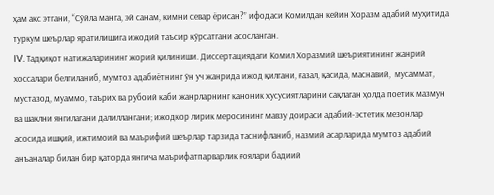ҳам акс этгани, “Сўйла манга, эй санам, кимни севар ёрисан?” ифодаси Комилдан кейин Хоразм адабий муҳитида туркум шеърлар яратилишига ижодий таъсир кўрсатгани асосланган.
IV. Тадқиқот натижаларининг жорий қилиниши. Диссертациядаги Комил Хоразмий шеъриятининг жанрий хоссалари белгиланиб, мумтоз адабиётнинг ўн уч жанрида ижод қилгани, ғазал, қасида, маснавий,  мусаммат, мустазод, муаммо, таърих ва рубоий каби жанрларнинг каноник хусусиятларини сақлаган ҳолда поетик мазмун ва шаклни янгилагани далиллангани; ижодкор лирик меросининг мавзу доираси адабий-эстетик мезонлар асосида ишқий, ижтимоий ва маърифий шеърлар тарзида таснифланиб, назмий асарларида мумтоз адабий анъаналар билан бир қаторда янгича маърифатпарварлик ғоялари бадиий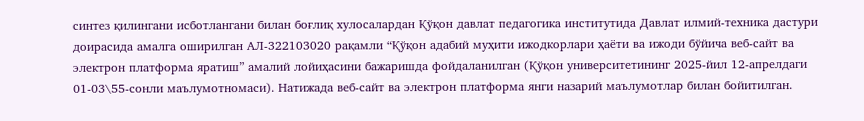синтез қилингани исботлангани билан боғлиқ хулосалардан Қўқон давлат педагогика институтида Давлат илмий-техника дастури доирасида амалга оширилган АЛ-322103020 рақамли “Қўқон адабий муҳити ижодкорлари ҳаёти ва ижоди бўйича веб-сайт ва электрон платформа яратиш” амалий лойиҳасини бажаришда фойдаланилган (Қўқон университетининг 2025-йил 12-апрелдаги 01-03\55-сонли маълумотномаси). Натижада веб-сайт ва электрон платформа янги назарий маълумотлар билан бойитилган.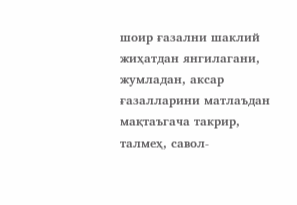шоир ғазални шаклий жиҳатдан янгилагани, жумладан, аксар ғазалларини матлаъдан мақтаъгача такрир, талмеҳ, савол-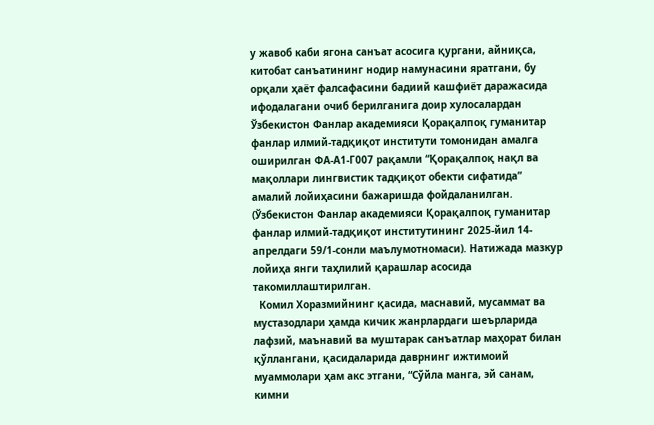у жавоб каби ягона санъат асосига қургани, айниқса, китобат санъатининг нодир намунасини яратгани, бу орқали ҳаёт фалсафасини бадиий кашфиёт даражасида ифодалагани очиб берилганига доир хулосалардан Ўзбекистон Фанлар академияси Қорақалпоқ гуманитар фанлар илмий-тадқиқот институти томонидан амалга оширилган ФА-А1-Г007 рақамли “Қорақалпоқ нақл ва мақоллари лингвистик тадқиқот обекти сифатида” амалий лойиҳасини бажаришда фойдаланилган. (Ўзбекистон Фанлар академияси Қорақалпоқ гуманитар фанлар илмий-тадқиқот институтининг 2025-йил 14-апрелдаги 59/1-сонли маълумотномаси). Натижада мазкур лойиҳа янги таҳлилий қарашлар асосида такомиллаштирилган.
  Комил Хоразмийнинг қасида, маснавий, мусаммат ва мустазодлари ҳамда кичик жанрлардаги шеърларида лафзий, маънавий ва муштарак санъатлар маҳорат билан қўллангани, қасидаларида даврнинг ижтимоий муаммолари ҳам акс этгани, “Сўйла манга, эй санам, кимни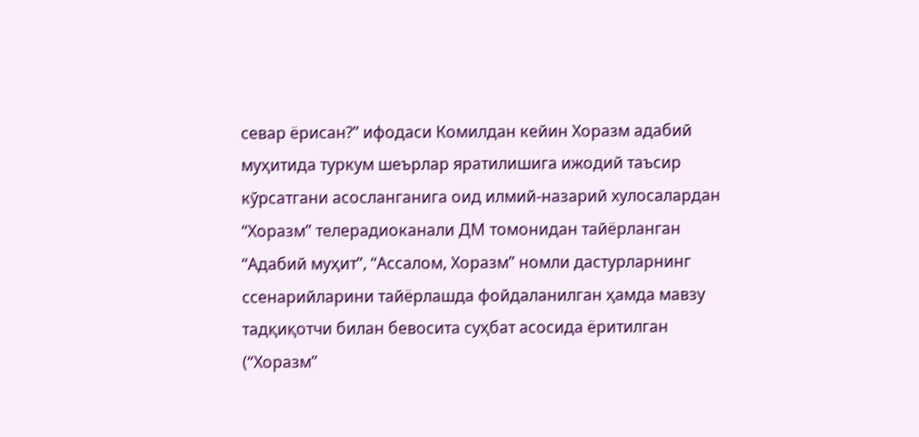севар ёрисан?” ифодаси Комилдан кейин Хоразм адабий муҳитида туркум шеърлар яратилишига ижодий таъсир кўрсатгани асосланганига оид илмий-назарий хулосалардан “Хоразм” телерадиоканали ДМ томонидан тайёрланган “Адабий муҳит”, “Ассалом, Хоразм” номли дастурларнинг ссенарийларини тайёрлашда фойдаланилган ҳамда мавзу тадқиқотчи билан бевосита суҳбат асосида ёритилган (“Хоразм”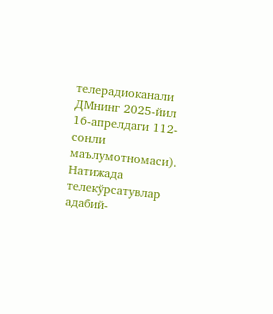телерадиоканали ДМнинг 2025-йил 16-апрелдаги 112-сонли маълумотномаси). Натижада телекўрсатувлар адабий-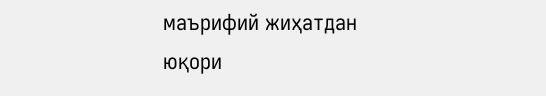маърифий жиҳатдан юқори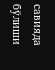савияда бўлиши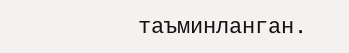таъминланган.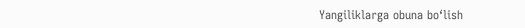Yangiliklarga obuna bo‘lish